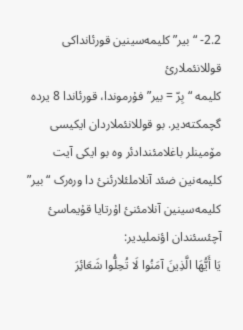2.2- “بیر” کلیمەسینین قورئانداکی قوللانئملارئ
کلیمە “بِرّ = بیر” فۇرموندا، قورئاندا 8 یردە گچمکتەدیر. بو قوللانئملاردان ایکیسی مۆمینلر باغلامئندادئر وە بو ایکی آیت کلیمەنین ضئد آنلاملئلارئنئ دا ورەرک “بیر” کلیمەسینین آنلامئنئ اۇرتایا قۇیماسئ آچئسئندان اؤنملیدیر:
يَا أَيُّهَا الَّذِينَ آمَنُوا لَا تُحِلُّوا شَعَائِرَ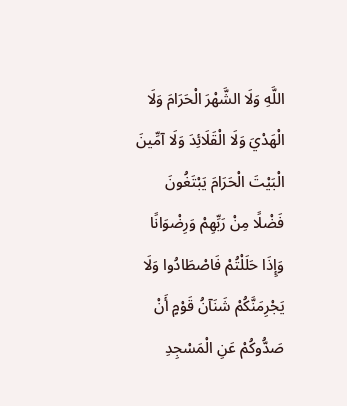اللَّهِ وَلَا الشَّهْرَ الْحَرَامَ وَلَا الْهَدْيَ وَلَا الْقَلَائِدَ وَلَا آمِّينَ الْبَيْتَ الْحَرَامَ يَبْتَغُونَ فَضْلًا مِنْ رَبِّهِمْ وَرِضْوَانًا وَإِذَا حَلَلْتُمْ فَاصْطَادُوا وَلَا يَجْرِمَنَّكُمْ شَنَآنُ قَوْمٍ أَنْ صَدُّوكُمْ عَنِ الْمَسْجِدِ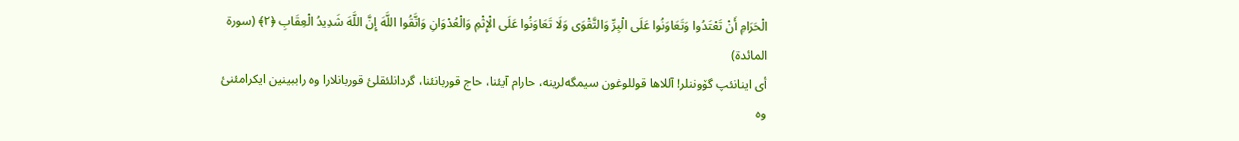الْحَرَامِ أَنْ تَعْتَدُوا وَتَعَاوَنُوا عَلَى الْبِرِّ وَالتَّقْوَى وَلَا تَعَاوَنُوا عَلَى الْإِثْمِ وَالْعُدْوَانِ وَاتَّقُوا اللَّهَ إِنَّ اللَّهَ شَدِيدُ الْعِقَابِ ﴿۲﴾ (سورة المائدة)
أی اینانئپ گۆوننلر! آللاها قوللوغون سیمگەلرینە، حارام آیئنا، حاج قوربانئنا، گردانلئقلئ قوربانلارا وە راببینین ایکرامئنئ وە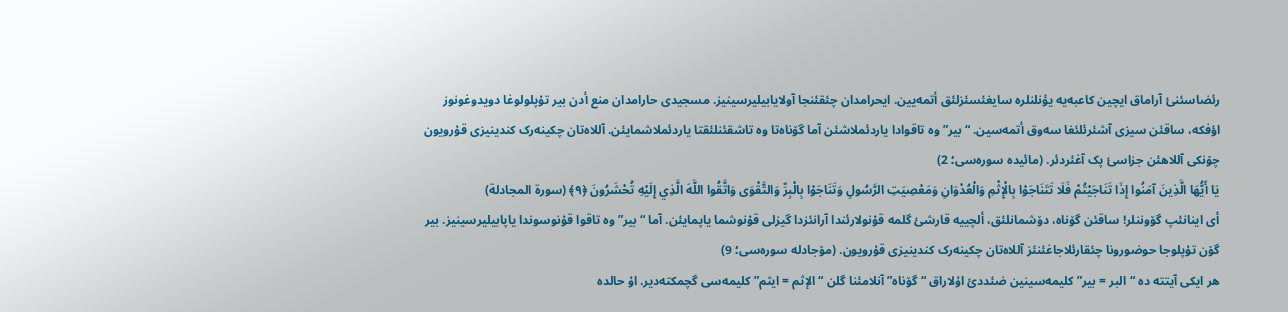رئضاسئنئ آراماق ایچین کاعبەیە یؤنلنلرە سایغئسئزلئق أتمەیین. ایحرامدان چئقئنجا آولایابیلیرسینیز. مسجیدی حارامدان منع أدن بیر تۇپلولوغا دویدوغونوز اؤفکە، ساقئن سیزی آشئرئلئغا سەوق أتمەسین. “بیر” وە تاقوادا یاردئملاشئن آما گۆناەتا وە تاشقئنلئقتا یاردئملاشمایئن. آللاەتان چکینەرک کندینیزی قۇرویون چۆنکی آللاهئن جزاسئ پک آغئردئر. (مائیدە سورەسی؛ 2)
يَا أَيُّهَا الَّذِينَ آمَنُوا إِذَا تَنَاجَيْتُمْ فَلَا تَتَنَاجَوْا بِالْإِثْمِ وَالْعُدْوَانِ وَمَعْصِيَتِ الرَّسُولِ وَتَنَاجَوْا بِالْبِرِّ وَالتَّقْوَى وَاتَّقُوا اللَّهَ الَّذِي إِلَيْهِ تُحْشَرُونَ ﴿۹﴾ (سورة المجادلة)
أی اینانئپ گۆوننلر! ساقئن گۆناە، دۆشمانلئق، ألچییە قارشئ گلمە قۇنولارئندا آرانئزدا گیزلی قۇنوشما یاپمایئن. آما “بیر” وە تاقوا قۇنوسوندا یاپابیلیرسینیز. بیر گۆن تۇپلوجا حوضورونا چئقارئلاجاغئنئز آللاەتان چکینەرک کندینیزی قۇرویون. (مۆجادلە سورەسی؛ 9)
هر ایکی آیتتە دە “البر = بیر” کلیمەسینین ضئددئ اۇلاراق “گۆناە” آنلامئنا گلن “الإثم = ایثم” کلیمەسی گچمکتەدیر. اۇ حالدە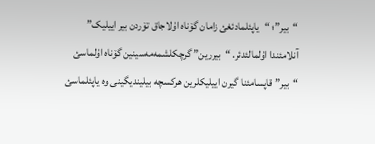“بیر”؛ “یاپئلمادئغئ زامان گۆناە اۇلاجاق تۆردن بیر اییلیک” آنلامئندا اۇلمالئدئر. “بیررین” گرچکلشمەمەسینین گۆناە اۇلماسئ “بیر” قاپسامئنا گیرن اییلیکلرین هرکسچە بیلیندیگینی وە یاپئلماسئ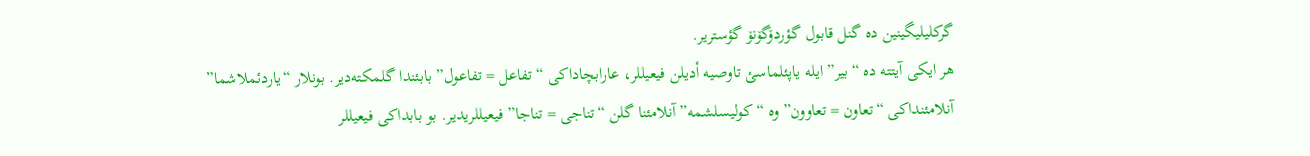گرکلیلیگینین دە گنل قابول گؤردۆگۆنۆ گؤستریر.
هر ایکی آیتتە دە “بیر” ایلە یاپئلماسئ تاوصیە أدیلن فیعیللر، عارابچاداکی “تفاعل = تفاعول” بابئندا گلمکتەدیر. بونلار “یاردئملاشما” آنلامئنداکی “تعاون = تعاوون” وە “کولیسلشمە” آنلامئنا گلن “تناجی = تناجا” فیعیللریدیر. بو بابداکی فیعیللر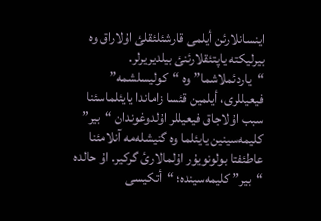اینسانلارئن أیلمی قارشئلئقلئ اۇلاراق وە بیرلیکتە یاپتئقلارئنئ بیلدیریرلر. “یاردئملاشما” وە “کولیسلشمە” فیعیللری، أیلمین قئسا زاماندا یایئلماسئنا سبب اۇلاجاق فیعیللر اۇلدوغوندان “بیر” کلیمەسینین یایئلما وە گنیشلەمە آنلامئنا عاطئفتا بولونویۇر اۇلمالارئ گرکیر. اۇ حالدە “بیر” کلیمەسیندە؛ “أتکیسی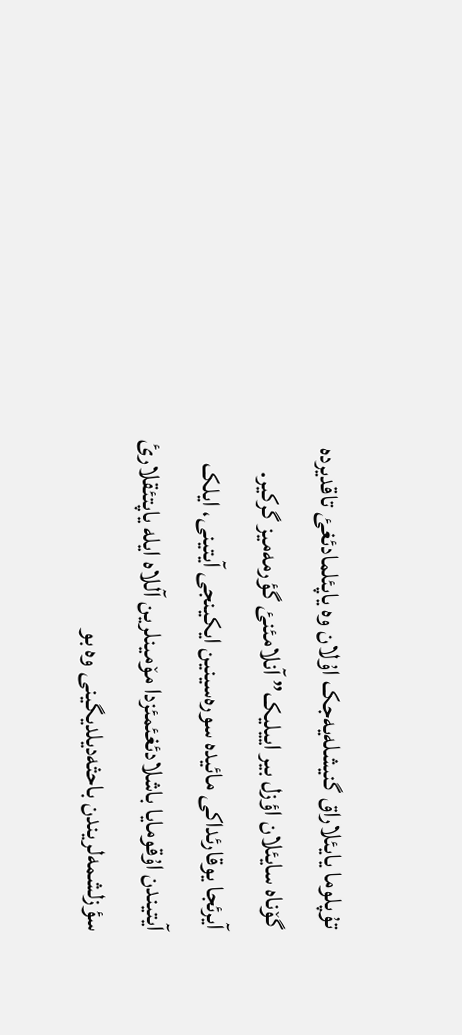تۇپلوما یایئلاراق گنیشلەیەجک اۇلان وە یاپئلمادئغئ تاقدیردە گۆناە سایئلان اؤزل بیر اییلیک” آنلامئنئ گؤرمەمیز گرکیر.
آیرئجا یوقارئداکی مائیدە سورەسینین ایکینجی آیتینی، ایلک آیتیندن اۇقومایا باشلادئغئمئزدا مۆمینلرین آللاە ایلە یاپتئقلارئ سؤزلشمەلریندن باحثەدیلدیگینی وە بو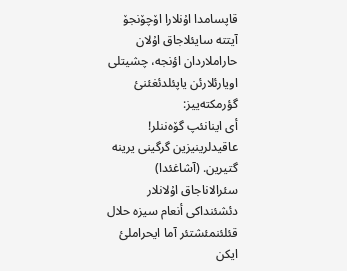قاپسامدا اۇنلارا اۆچۆنجۆ آیتتە سایئلاجاق اۇلان حاراملاردان اؤنجە، چشیتلی اویارئلارئن یاپئلدئغئنئ گؤرمکتەییز:
أی اینانئپ گۆەننلر! عاقیدلرینیزین گرگینی یرینە گتیرین. (آشاغئدا) سئرالاناجاق اۇلانلار دئشئنداکی أنعام سیزە حلال قئلئنمئشتئر آما ایحراملئ ایکن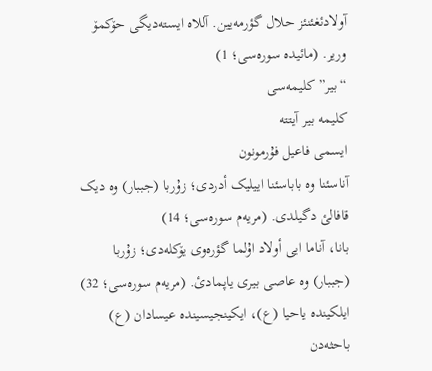آولادئغئنئز حلال گؤرمەیین. آللاە ایستەدیگی حۆکمۆ وریر. (مائیدە سورەسی؛ 1)
“بیر” کلیمەسی
کلیمە بیر آیتتە
ایسمی فاعیل فۇرمونون
آناسئنا وە باباسئنا اییلیک أدردی؛ زۇربا (جببار) وە دیک قافالئ دگیلدی. (مریەم سورەسی؛ 14)
بانا، آناما ایی أولاد اۇلما گؤرەوی یۆکلەدی؛ زۇربا (جببار) وە عاصی بیری یاپمادئ. (مریەم سورەسی؛ 32)
ایلکیندە یاحیا (ع)، ایکینجیسیندە عیسادان (ع) باحثەدن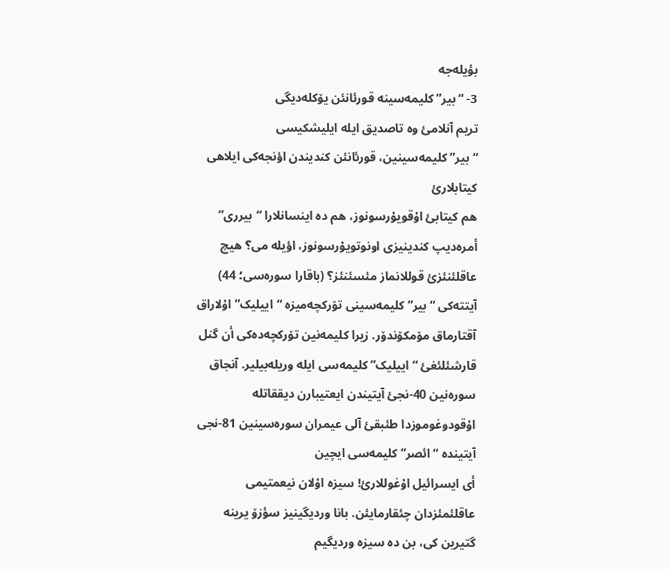بؤیلەجە
3- “بیر” کلیمەسینە قورئانئن یۆکلەدیگی
تریم آنلامئ وە تاصدیق ایلە ایلیشکیسی
“بیر” کلیمەسینین، قورئانئن کندیندن اؤنجەکی ایلاهی کیتابلارئ
هم کیتابئ اۇقویۇرسونوز، هم دە اینسانلارا “بیرری” أمرەدیپ کندینیزی اونوتویۇرسونوز، اؤیلە می؟ هیچ عاقلئنئزئ قوللانماز مئسئنئز؟ (باقارا سورەسی؛ 44)
آیتتەکی “بیر” کلیمەسینی تۆرکچەمیزە “اییلیک” اۇلاراق آقتارماق مۆمکۆندۆر. زیرا کلیمەنین تۆرکچەدەکی أن گنل قارشئلئغئ “اییلیک” کلیمەسی ایلە وریلەبیلیر. آنجاق سورەنین 40-نجئ آیتیندن ایعتیبارن دیققاتلە اۇقودوغوموزدا طئبقئ آلی عیمران سورەسینین 81-نجی آیتیندە “ائصر” کلیمەسی ایچین
أی ایسرائیل اۇغوللارئ! سیزە اۇلان نیعمتیمی عاقلئمئزدان چئقارمایئن. بانا وردیگینیز سؤزۆ یرینە گتیرین کی، بن دە سیزە وردیگیم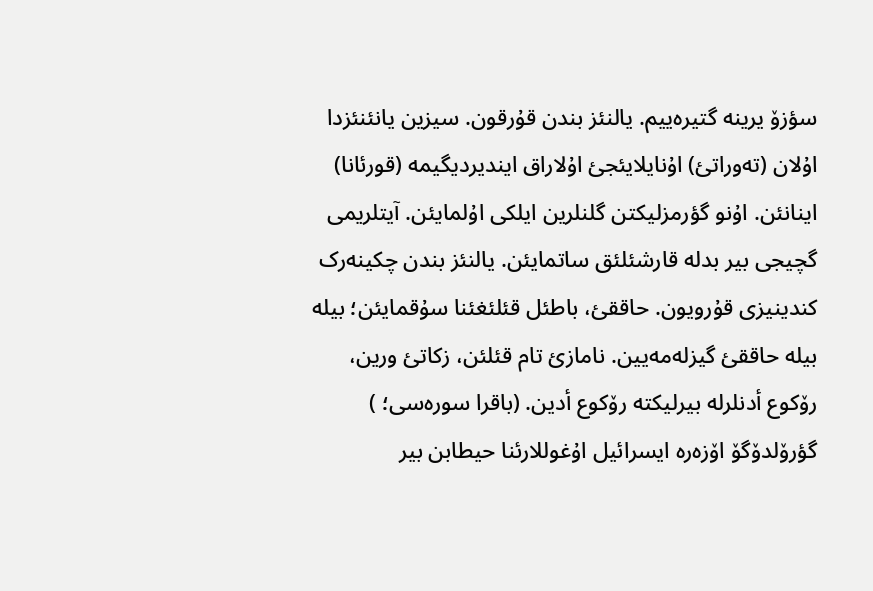سؤزۆ یرینە گتیرەییم. یالنئز بندن قۇرقون. سیزین یانئنئزدا اۇلان (تەوراتئ) اۇنایلایئجئ اۇلاراق ایندیردیگیمە (قورئانا) اینانئن. اۇنو گؤرمزلیکتن گلنلرین ایلکی اۇلمایئن. آیتلریمی گچیجی بیر بدلە قارشئلئق ساتمایئن. یالنئز بندن چکینەرک کندینیزی قۇرویون. حاققئ، باطئل قئلئغئنا سۇقمایئن؛ بیلە بیلە حاققئ گیزلەمەیین. نامازئ تام قئلئن، زکاتئ ورین، رۆکوع أدنلرلە بیرلیکتە رۆکوع أدین. (باقرا سورەسی؛ )
گؤرۆلدۆگۆ اۆزەرە ایسرائیل اۇغوللارئنا حیطابن بیر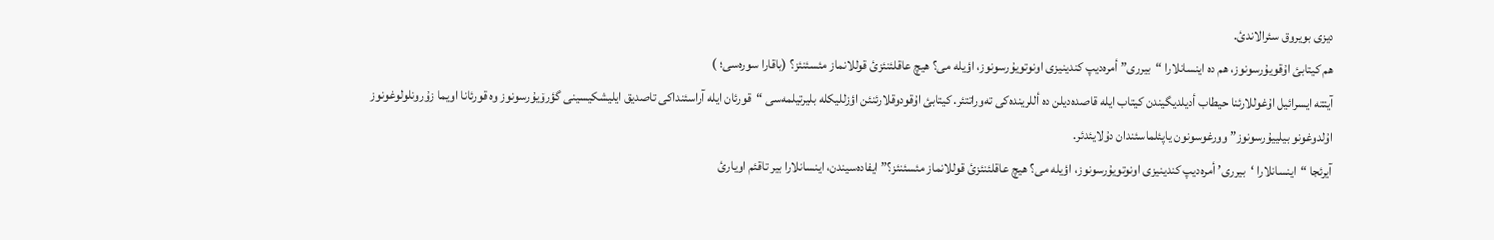دیزی بویروق سئرالاندئ.
هم کیتابئ اۇقویۇرسونوز، هم دە اینسانلارا “بیرری” أمرەدیپ کندینیزی اونوتویۇرسونوز، اؤیلە می؟ هیچ عاقلئنئزئ قوللانماز مئسئنئز؟ (باقارا سورەسی؛ )
آیتتە ایسرائیل اۇغوللارئنا حیطاب أدیلدیگیندن کیتاب ایلە قاصدەدیلن دە أللریندەکی تەوراتتئر. کیتابئ اۇقودوقلارئنئن اؤزللیکلە بلیرتیلمەسی “قورئان ایلە آراسئنداکی تاصدیق ایلیشکیسینی گؤرۆیۇرسونوز وە قورئانا اویما زۇرونلولوغونوز اۇلدوغونو بیلییۇرسونوز” وورغوسونون یاپئلماسئندان دۇلایئدئر.
آیرئجا “اینسانلارا ‘بیرری’ أمرەدیپ کندینیزی اونوتویۇرسونوز، اؤیلە می؟ هیچ عاقلئنئزئ قوللانماز مئسئنئز؟” ایفادەسیندن، اینسانلارا بیر تاقئم اویارئ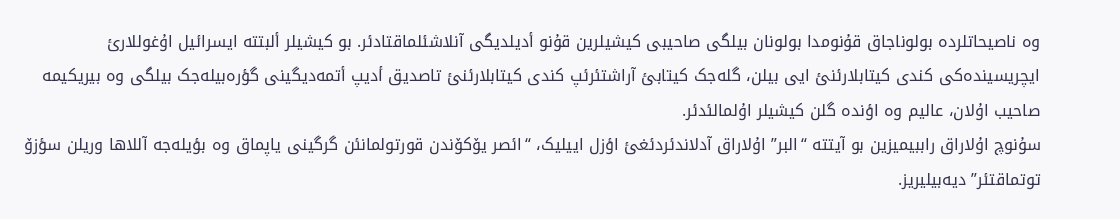وە ناصیحاتلردە بولوناجاق قۇنومدا بولونان بیلگی صاحیبی کیشیلرین قۇنو أدیلدیگی آنلاشئلماقتادئر. بو کیشیلر ألبتتە ایسرائیل اۇغوللارئ ایچریسیندەکی کندی کیتابلارئنئ ایی بیلن، گلەجک کیتابئ آراشتئرئپ کندی کیتابلارئنئ تاصدیق أدیپ أتمەدیگینی گؤرەبیلەجک بیلگی وە بیریکیمە صاحیب اۇلان، عالیم وە اؤندە گلن کیشیلر اۇلمالئدئر.
سۇنوچ اۇلاراق راببیمیزین بو آیتتە “البر” اۇلاراق آدلاندئردئغئ اؤزل اییلیک، “ائصر یۆکۆندن قورتولمانئن گرگینی یاپماق وە بؤیلەجە آللاها وریلن سؤزۆ توتماقتئر” دیەبیلیریز.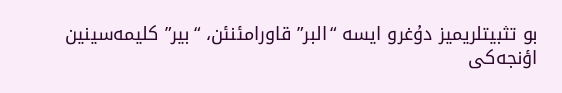بو تثبیتلریمیز دۇغرو ایسە “البر” قاورامئنئن، “بیر” کلیمەسینین اؤنجەکی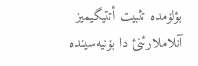بؤلۆمدە تثبیت أتتیگیمیز آنلاملارئنئ دا بۆنیەسیندە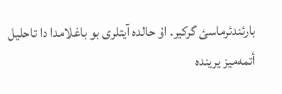بارئندئرماسئ گرکیر. اۇ حالدە آیتلری بو باغلامدا دا تاحلیل أتمەمیز یریندە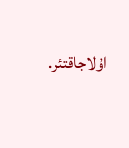اۇلاجاقتئر.